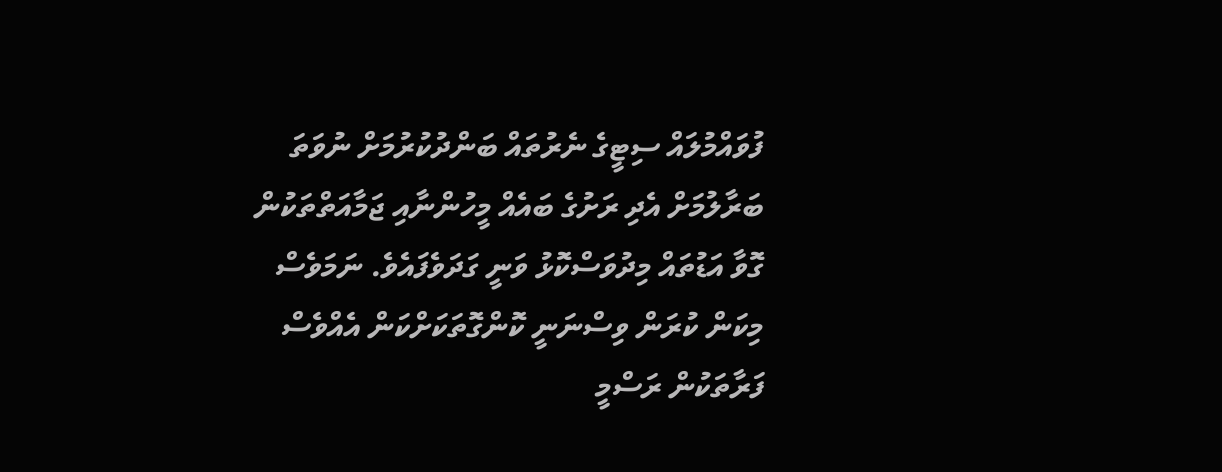ފުވައްމުލައް ސިޓީގެ ނެރުތައް ބަންދުކުރުމަށް ނުވަތަ ބަރާލުމަށް އެދި ރަށުގެ ބައެއް މީހުންނާއި ޖަމާއަތްތަކުން ގޮވާ އަޑުތައް މިދުވަސްކޮޅު ވަނީ ގަދަވެފައެވެ. ނަމަވެސް މިކަން ކުރަން ވިސްނަނީ ކޮންގޮތަކަށްކަން އެއްވެސް ފަރާތަކުން ރަސްމީ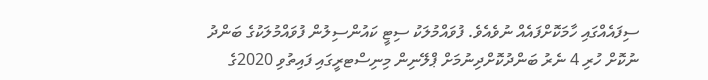ސިފައެއްގައި ހާމަކޮށްފައެއް ނުވެއެވެ. ފުވައްމުލަކު ސިޓީ ކައުންސިލުން ފުވައްމުލަކުގެ ބަންދު ނުކޮށް ހުރި 4 ނެރު ބަންދުކޮށްދިނުމަށް ޕްލޭނިން މިނިސްޓރީގައި ފައިތުވި 2020ގެ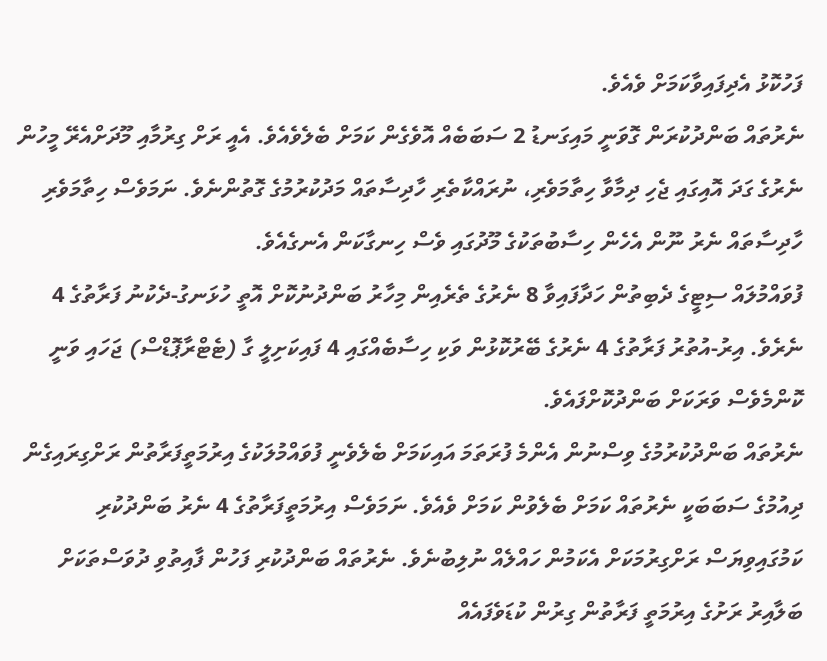ފަހުކޮޅު އެދިފައިވާކަމަށް ވެއެވެ.
ނެރުތައް ބަންދުކުރަން ގޮވަނީ މައިގަނޑު 2 ސަބަބެއް އޮވެގެން ކަމަށް ބެލެވެއެވެ. އެއީ ރަށް ގިރުމާއި މޫދަށްއެރޭ މީހުން ނެރުގެ ގަދަ އޮއިގައި ޖެހި ދިމާވާ ހިތާމަވެރި، ނުރައްކާތެރި ހާދިސާތައް މަދުކުރުމުގެ ގޮތުންނެވެ. ނަމަވެސް ހިތާމަވެރި ހާދިސާތައް ނެރު ނޫން އެހެން ހިސާބުތަކުގެ މޫދުގައި ވެސް ހިނގާކަން އެނގެއެވެ.
ފުވައްމުލައް ސިޓީގެ ދެބިތުން ހަދާފައިވާ 8 ނެރުގެ ތެރެއިން މިހާރު ބަންދުނުކޮށް އޮތީ ހުޅަނގު-ދެކުނު ފަރާތުގެ 4 ނެރެވެ. އިރު-އުތުރު ފަރާތުގެ 4 ނެރުގެ ބޭރުކޮޅުން ވަކި ހިސާބެއްގައި 4 ފައިކަށިލީ ގާ (ޓެޓްރާޕޮޑްސް) ޖަހައި ވަނީ ކޮންމެވެސް ވަރަކަށް ބަންދުކޮށްފައެވެ.
ނެރުތައް ބަންދުކުރުމުގެ ވިސްނުން އެންމެ ފުރަތަމަ އައިކަމަށް ބެލެވެނީ ފުވައްމުލަކުގެ އިރުމަތީފަރާތުން ރަށްގިރައިގެން ދިއުމުގެ ސަބަބަކީ ނެރުތައް ކަމަށް ބެލެވުން ކަމަށް ވެއެވެ. ނަމަވެސް އިރުމަތީފަރާތުގެ 4 ނެރު ބަންދުކުރި ކަމުގައިވިޔަސް ރަށްގިރުމަކަށް އެކަމުން ހައްލެއް ނުލިބުނެވެ. ނެރުތައް ބަންދުކުރި ފަހުން ފާއިތުވި ދުވަސްތަކަށް ބަލާއިރު ރަށުގެ އިރުމަތީ ފަރާތުން ގިރުން ކުޑަވެފައެއް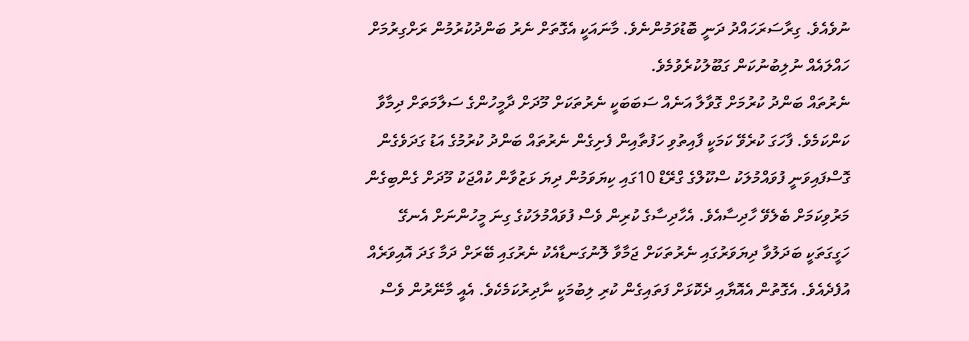ނުވެއެވެ. ގިރާސަރަހައްދު ދަނީ ބޮޑުވަމުންނެވެ. މާނައަކީ އެގޮތަށް ނެރު ބަންދުކުރުމުން ރަށްގިރުމަށް ހައްލައެއް ނުލިބުނުކަން ގަބޫލުކުރެވުމެވެ.
ނެރުތައް ބަންދު ކުރުމަށް ގޮވާލާ އަނެއް ސަބަބަކީ ނެރުތަކަށް މޫދަށް ދާމީހުންގެ ސަލާމަތަށް ދިމާވާ ކަންކަމެވެ. ފާހަގަ ކުރެވޭ ކަމަކީ ފާއިތުވި ހަފުތާއިން ފެށިގެން ނެރުތައް ބަންދު ކުރުމުގެ އަޑު ގަދަވެގެން ގޮސްފައިވަނީ ފުވައްމުލަކު ސްކޫލްގެ ގްރޭޑް 10ގައި ކިޔަވަމުން ދިޔަ ޅަޒުވާން ކުއްޖަކު މޫދަށް ގެންބިގެން މަރުވިކަމަށް ބެލެވޭ ހާދިސާއެވެ. އެހާދިސާގެ ކުރިން ވެސް ފުވައްމުލަކުގެ ގިނަ މީހުންނަށް އެނގޭ ހަގީގަތަކީ ބަދަލުވާ ދިޔަވަރުގައި ނެރުތަކަށް ޖަމާވާ ލޮނުގަނޑާއެކު ނެރުގައި ބޭރަށް ދަމާ ގަދަ އޮއިވަރެއް އުފެދެއެވެ. އެގޮތުން އެއޮޔާއި ދެކޮޅަށް ފަތައިގެން ކުރި ލިބުމަކީ ނާދިރުކަމެކެވެ. އެއީ މާނޭރުން ވެސް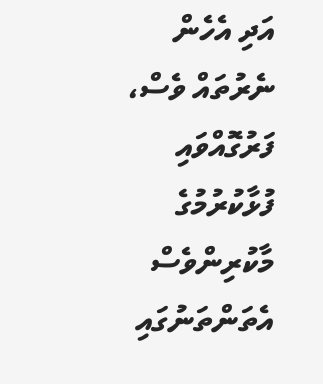އަދި އެހެން ނެރުތައް ވެސް، ފަރުގޮއްވައި ފުޅާކުރުމުގެ މާކުރިންވެސް އެތަންތަނުގައި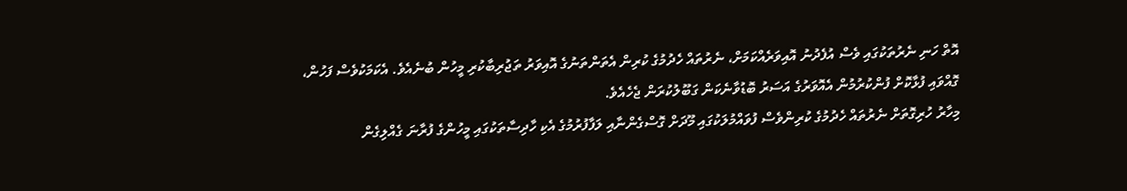އޮތް ހަނި ނެރުތަކުގައި ވެސް އުފެދުނު އޮއިވަރެއްކަމަށް، ނެރުތައް ހެދުމުގެ ކުރިން އެތަންތަނުގެ އޮއިވަރު ތަޖުރިބާކުރި މީހުން ބުނެއެވެ. އެކަމަކުވެސް ފަހުން، ގޮއްވައި ފުޅާކޮށް ފުންކުރުމުން އެއޮވަރުގެ އަސަރު ބޮޑުވާނެކަން ގަބޫލުކުރަން ޖެހެއެވެ.
މިހާރު ހުރިގޮތަށް ނެރުތައް ހެދުމުގެ ކުރިންވެސް ފުވައްމުލަކުގައި މޫދަށް ގޮސްގެންނާއި ލަފާފުރުމުގެ އެކި ހާދިސާތަކުގައި މީހުންގެ ފުރާނަ ގެއްލިގެން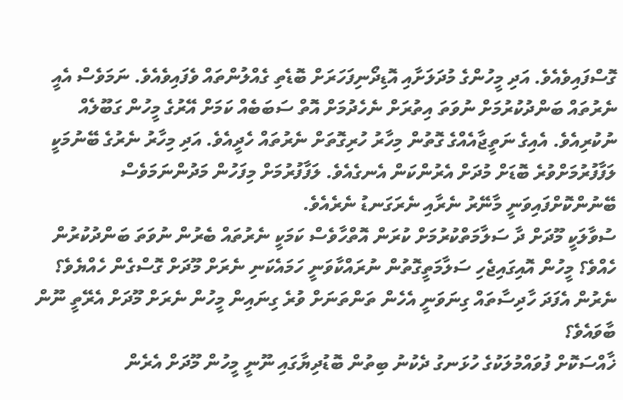ގޮސްފައިވެއެވެ. އަދި މީހުންގެ މުދަލަށާއި އޮޑިދޯނިފަހަރަށް ބޮޑެތި ގެއްލުންތައް ވެފައިވެއެވެ. ނަމަވެސް އެއީ ނެރުތައް ބަންދުކުރުމަށް ނުވަތަ އިތުރަށް ނެހެދުމަށް އޮތް ސަބަބެއް ކަމަށް އޭރުގެ މީހުން ގަބޫލެއް ނުކުރިއެވެ. އެއިގެ ނަތީޖާއެއްގެ ގޮތުން މިހާރު ހުރިގޮތަށް ނެރުތައް ހެދީއެވެ. އަދި މިހާރު ނެރުގެ ބޭނުމަކީ ލަފާފުރުމަށްވުރެ ބޮޑަށް މުދަށް އެރުންކަން އެނގެއެވެ. ލަފާފުރުމަށް މިފަހުން މަދުންނަމަވެސް ބޭނުންކޮށްފައިވަނީ މާނޭރު ނެރާއި ނެރަގަނޑު ނެރެއެވެ.
ސުވާލަކީ މޫދަށް ދާ ސަލާމަތްކުރުމަށް ކުރަން އޮތްހާވެސް ކަމަކީ ނެރުތައް ބެރުން ނުވަތަ ބަންދުކުރުން ހެއްވެ؟ މީހުން އޮއިގައިޖެހި ސަލާމަތީގޮތުން ނުރައްކާވަނީ ހަމައެކަނި ނެރަށް މޫދަށް ގޮސްގެން ހެއްޔެވެ؟ ނެރުން އެފަދަ ހާދިސާތައް ގިނަވަނީ އެހެން ތަންތަނަށް ވުރެ ގިނައިން މީހުން ނެރަށް މޫދަށް އެރޭތީ ނޫން ބާވައެވެ؟
ޚާއްސަކޮށް ފުވައްމުލަކުގެ ހުޅަނގު ދެކުނު ބިތުން ބޮޑުދިޔާގައި ނޫނީ މީހުން މޫދަށް އެރެން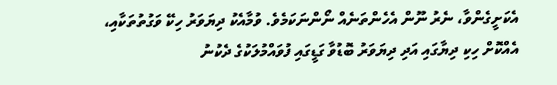އެކަށީގެންވާ، ނެރު ނޫން އެހެންތަނެއް ނޯންނަކަމެވެ. ވުމާއެކު ދިޔަވަރު ހިކޭ ވަގުތުތަކާއި، އެއްކޮށް ހިކި ދިޔާގައި އަދި ދިޔަވަރު ބޮޑުވާ ގަޑީގައި ފުވައްމުލަކުގެ ދެކުނު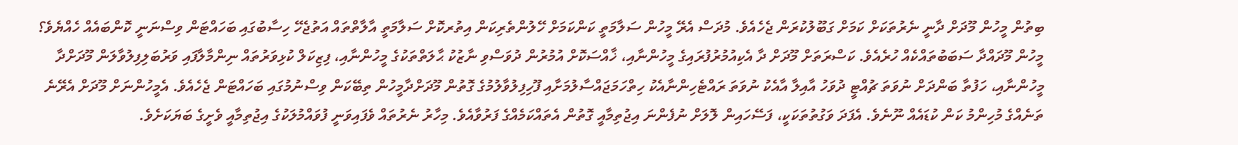ބިތުން މީހުން މޫދަށް ދާނީ ނެރުތަކަށް ކަމަށް ގަބޫލުކުރަން ޖެހެއެވެ. މުދަސް އެރޭ މީހުން ސަލާމަތީ ކަންކަމަށް ހޭލުންތެރިކަން އިތުރކޮށް ސަލާމަތީ އާލާތްތައް އަތުޖެހޭ ހިސާބުގައި ބަހައްޓަން ވިސްނަނީ ކޮންބައެއް ހެއްޔެވެ؟
މީހުން މޫދައްދާ ސަބަބުތައްކެއް ހުރެއެވެ. ކަސްރަތަށް މޫދަށް ދާ އެކިއުމުރުފުރައިގެ މީހުންނާއި، ޚާއްސަކޮށް އުމުރުން ދުވަސްވި ނާޒުކު ޙާލަތްތަކުގެ މީހުންނާއި، ފިޒިކަލް ކުޅިވަރުތައް ނިންމާލާފައި ވަރުބަލިފިލުވާލަން މޫދަށްދާ މީހުންނާއި، ހަފުތާ ބަންދަށް ނުވަތަ ޗުއްޓީ ދުވަހު އާއިލާ އާއެކު ނުވަތަ ރައްޓެހިންނާއެކު ހިތްހަމަޖައްސާލުމަށާއި ފޫހިފިލުވާލުމުގެ ގޮތުން މޫދަށްދާމީހުން ތިބޭކަން ވިސްނުމުގައި ބަހައްޓަން ޖެހެއެވެ. އެމީހުންނަށް މޫދަށް އެރޭނެ ތަނެއްގެ މުހިންމު ކަން ކުޑައެއް ނޫނެވެ. އެފަދަ ވަގުތުތަކަކީ، ފަސޭހައިން ލޮލަށް ނުފެންނަ އިޖުތިމާއީ ގޮތުން އެތައްކަމެއްގެ ފަރުވާއެވެ. މިހާރު ނެރުތައް ވެފައިވަނީ ފުވައްމުލަކުގެ އިޖުތިމާއީ ވެށީގެ ބަޔަކަށެވެ.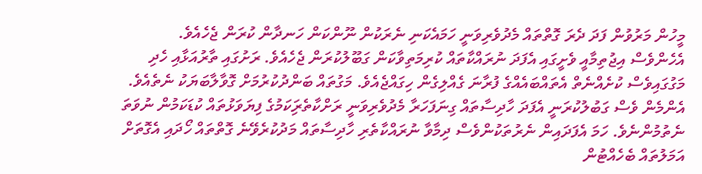މީހުން މަރުވުން ފަދަ ދެރަ ގޮތްތައް މެދުވެރިވަނީ ހަމައެކަނި ނެރަކުން ނޫންކަން ހަނދާން ކުރަން ޖެހެއެވެ. އެހެންވެސް އިޖުތިމާއީ ވެށީގައި އެފަދަ ނުރައްކާތައް ކުރިމަތިވާކަން ގަބޫލުކުރަން ޖެހެއެވެ. ރަށުގައި ތާރުއަޅާއި ހެދި މަގުގައިވެސް ކުށެއްނެތް އެތައްބައެއްގެ ފުރާނަ ގެއްލިގެން ހިގައްޖެއެވެ. މަގުތައް ބަންދުކުރުމަށް ގޮވާލާބަޔަކު ނެތެއެވެ. އެންމެން ވެސް ގަބުލުކުރަނީ އެފަދަ ހާދިސާތައް ގިނަފަހަރާ މެދުވެރިވަނީ ރަށްކާތެރިަކަމުގެ ފިޔަވަޅުތައް ކުޑަކަމުން ނުވަތަ ނެތުމުންނެވެ. ހަމަ އެފަދައިން ނެރުތަކުންވެސް ދިމާވާ ނުރައްކާތެރި ހާދިސާތައް މަދުކުރެވޭނެ ގޮތްތައް ހޯދައި އެގޮތަށް އަމަލުތައް ބެހެއްޓުން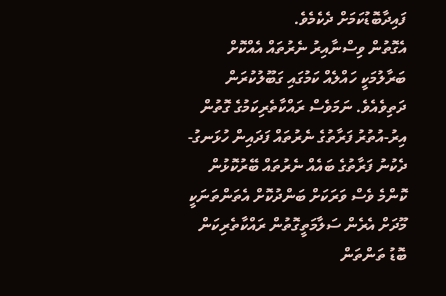ފައިދާބޮޑުކަމަށް ދެކެމެވެ.
އެގޮތުން ވިސްނާއިރު ނެރުތައް އެއްކޮށް ބަރާލުމަކީ ހައްލެއް ކަމުގައި ގަބޫލުކުރަން ދަތިވެއެވެ. ނަމަވެސް ރައްކާތެރިކަމުގެ ގޮތުން އިރު-އުތުރު ފަރާތުގެ ނެރުތައް ފަދައިން ހުޅަނގު-ދެކުނު ފަރާތުގެ ބައެއް ނެރުތައް ބޭރުކޮޅުން ކޮންމެ ވެސް ވަރަކަށް ބަންދުކޮށް އެތަންތަނަކީ މޫދަށް އެރެން ސަލާމަތީގޮތުން ރައްކާތެރިކަން ބޮޑު ތަންތަން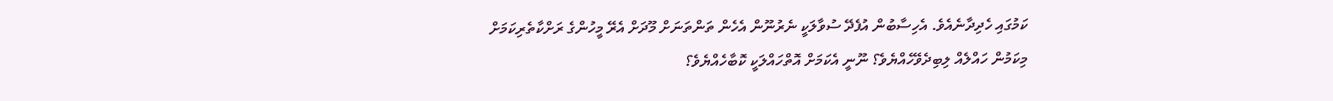ކަމުގައި ހެދިދާނެއެވެ. އެހިސާބުން އުފެދޭ ސުވާލަކީ ނެރުނޫން އެހެން ތަންތަނަށް މޫދަށް އެރޭ މީހުންގެ ރަށްކާތެރިކަމަށް މިކަމުން ހައްލެއް ލިބިދެވޭހެއްޔެވެ؟ ނޫނީ އެކަމަށް އޮތްހައްލަކީ ކޮބާހެއްޔެވެ؟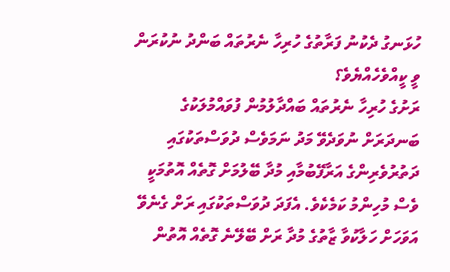ހުޅަނގު ދެކުނު ފަރާތުގެ ހުރިހާ ނެރުތައް ބަންދު ނުކުރަން ވީ ކީއްވެހެއްޔެވެ؟
ރަށުގެ ހުރިހާ ނެރުތައް ބައްދާލުމުން ފުވައްމުލަކުގެ ބަނދަރަށް ނުވަދެވޭ މަދު ނަމަވެސް ދުވަސްތަކުގައި ދަތުރުވެރިންގެ އަރާފޭބުމާއި މުދާ ބޭލުމަށް ގޮތެއް އޮތުމަކީ ވެސް މުހިންމު ކަމެކެވެ. އެފަދަ ދުވަސްތަކުގައި ރަށް ގެނެވޭ އަވަހަށް ހަލާކުވާ ޒާތުގެ މުދާ ރަށް ބޭލޭނެ ގޮތެއް އޮތުން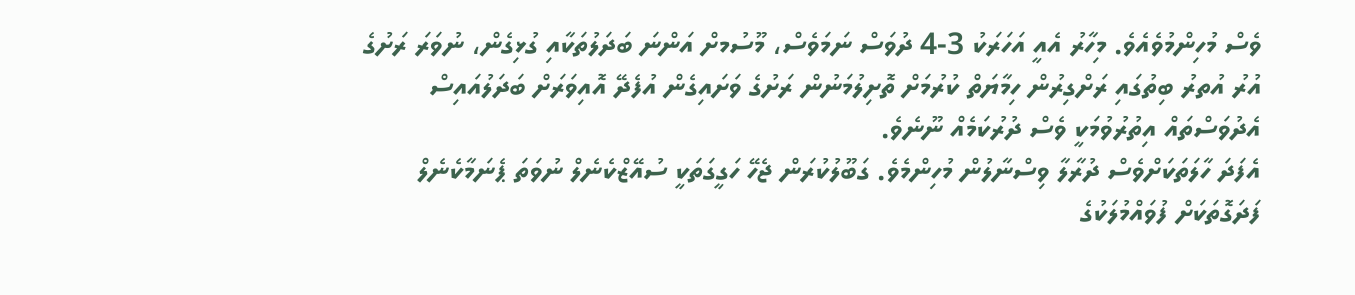ވެސް މުހިންމުވެއެވެ. މިހާރު އެއީ އަހަރަކު 3-4 ދުވަސް ނަމަވެސް، މޫސުމށް އަންނަ ބަދަލުތަކާއި ގުޅިގެން، ނުވަރަ ރަށުގެ އުރު އުތރު ބިތުގައި ރަށްގިރުން ހިމާޔަތް ކުރުމަށް ތޮށިލުމަނުން ރަށުގެ ވަށައިގެން އުފެދޭ އޮއިވަރަށް ބަދަލުއައިސް އެދުވަސްތައް އިތުރުވުމަކީ ވެސް ދުރުކަމެއް ނޫނެވެ.
އެފަދަ ހާލަތަކަށްވެސް ދުރާލާ ވިސްނާލުން މުހިންމެވެ. ގަބޫލުކުރަން ޖެހޭ ހަގީގަތަކީ ސުއޭޒްކެނެލް ނުވަތަ ޕެނަމާކެނެލް ފަދަގޮތަކަށް ފުވައްމުލަކުގެ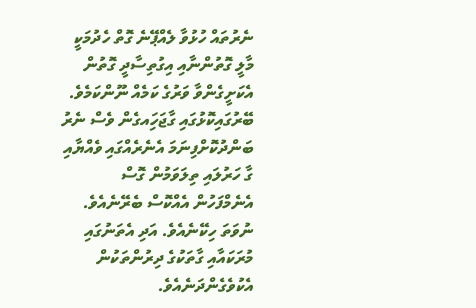ނެރުތައް ހުޅުވާ ލެއްޕޭނެ ގޮތް ހެދުމަކީ މާލީ ގޮތުންނާއި އިގުތިސާދީ ގޮތުން އެކަށީގެންވާ ވަރުގެ ކަމެއް ނޫންކަމެވެ.
ބޭރުގައިކޮޅުގައި ގާޖަހަިއގެން ވެސް ނެރު ބަންދުކޮށްފިނަމަ އެނެރެއްގައި ވެއްޔާއި ގާ ހަރުލައި ތިލަވަމުން ގޮސް އެނެމްފަހުން އެއްކޮސް ބެރޭނެއެވެ. ނުވަތަ ހިކޭނެއެވެ. އަދި އެތަނުގައި މުރަކައާއި ގާތަކުގެ ދިރުންތަކުން އެކުވެގެންދަނެއެވެ.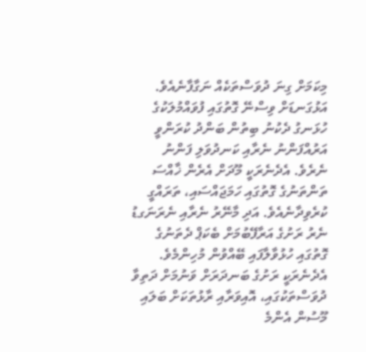މިކަމަށް ގިނަ ދުވަސްތަކެއް ނަގާފާނެއެވެ.
އަޅުގަނޑަށް ވިސްނޭ ގޮތުގައި ފުވައްމުލަކުގެ ހުޅަނގު ދެކުނު ބިތުން ބަންދު ކުރަންވީ އަރުއްފަންނު ނެރާއި ކަނދުވަލި ފަންނު ނެރެވެ. އެދެނެރަކީ މޫދަށް އެރެން ޚާއްސަ ތަންތަނުގެ ގޮތުގައި ހަމަޖައްސައި، ތަރައްގީ ކުރެވިދާނެއެވެ. އަދި މާނޭރު ނެރާއި ނެރަނަގޑު ނެރު ރަށުގެ އަރާފޭބުމަށް ބެކަޕް ދެތަނުގެ ގޮތުގައި ހުޅުވާލާފައި ބޭއްވުން މުހިންމެވެ. އެދެނެރަކީ ރަށުގެ ބަނދަރަށް ވަނުމަށް ދަތިވާ ދުވަސްތަކުގައި، އޮއިވަރާއި ރާޅުތަކަށް ބަލައި މޫސުން އެންމެ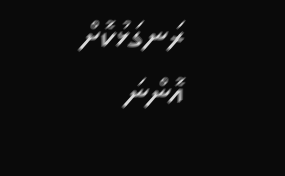ރަނގަޅުކޮށް އޮންނަ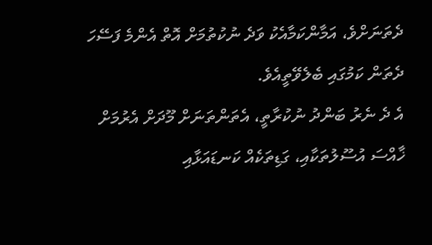ދެތަނަށްވެ، އަމާންކަމާއެކު ވަދެ ނުކުތުމަށް އޮތް އެންމެ ފަސޭހަ ދެތަން ކަމުގައި ބެލެވޭތީއެވެ.
އެ ދެ ނެރު ބަންދު ނުކުރާތީ، އެތަންތަނަށް މޫދަށް އެރުމަށް ޚާއްސަ އުސޫލުތަކާއި، ގަޑިތަކެއް ކަނޑައަޅާއި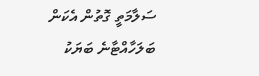ސަލާމަތީ ގޮތުން އެކަން ބަލަހާއްޓާނެ ބަޔަކު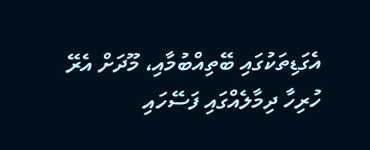އެގަޑިތަކުގައި ބޭތިއްބުމާއި، މޫދަށް އެރޭ ހުރިހާ ދިމާލެއްގައި ފަސޭހައި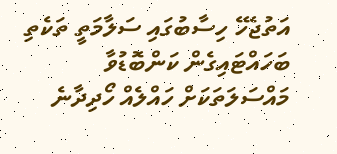އަތުޖެހޭ ހިސާބުގައި ސަލާމަތީ ތަކެތި ބަހައްޓައިގެން ކަންބޮޑުވާ މައްސަލަތަކަށް ހައްލެއް ހޯދިދާނެ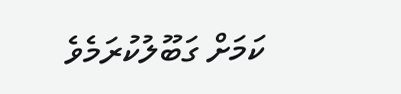ކަމަށް ގަބޫލުކުރަމެވެ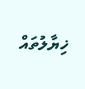ޚިޔާލުތައް